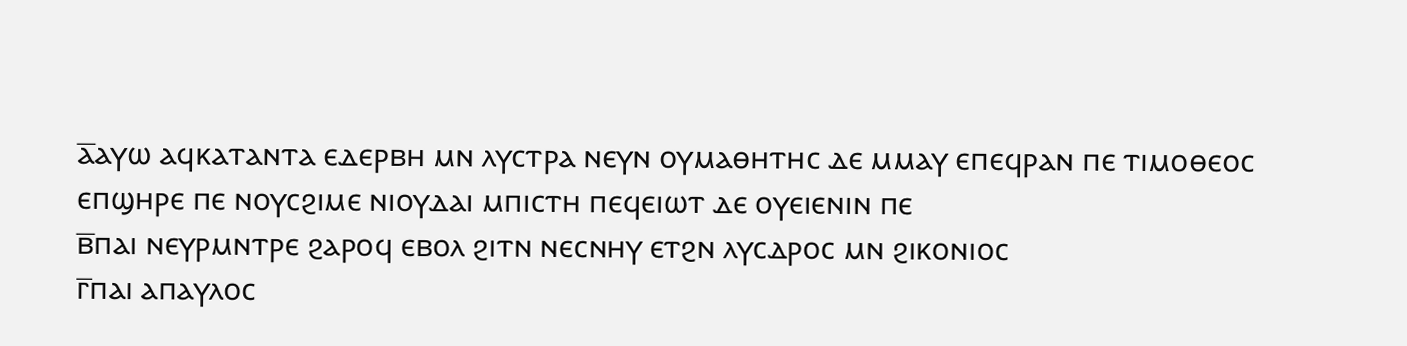ⲁ̅ⲁⲩⲱ ⲁϥⲕⲁⲧⲁⲛⲧⲁ ⲉⲇⲉⲣⲃⲏ ⲙⲛ ⲗⲩⲥⲧⲣⲁ ⲛⲉⲩⲛ ⲟⲩⲙⲁⲑⲏⲧⲏⲥ ⲇⲉ ⲙⲙⲁⲩ ⲉⲡⲉϥⲣⲁⲛ ⲡⲉ ⲧⲓⲙⲟⲑⲉⲟⲥ ⲉⲡϣⲏⲣⲉ ⲡⲉ ⲛⲟⲩⲥϩⲓⲙⲉ ⲛⲓⲟⲩⲇⲁⲓ ⲙⲡⲓⲥⲧⲏ ⲡⲉϥⲉⲓⲱⲧ ⲇⲉ ⲟⲩⲉⲓⲉⲛⲓⲛ ⲡⲉ
ⲃ̅ⲡⲁⲓ ⲛⲉⲩⲣⲙⲛⲧⲣⲉ ϩⲁⲣⲟϥ ⲉⲃⲟⲗ ϩⲓⲧⲛ ⲛⲉⲥⲛⲏⲩ ⲉⲧϩⲛ ⲗⲩⲥⲇⲣⲟⲥ ⲙⲛ ϩⲓⲕⲟⲛⲓⲟⲥ
ⲅ̅ⲡⲁⲓ ⲁⲡⲁⲩⲗⲟⲥ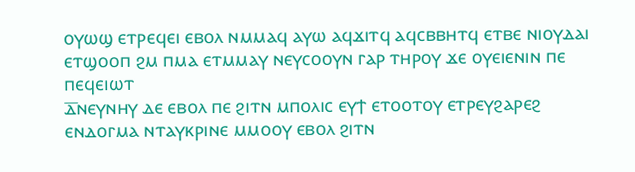ⲟⲩⲱϣ ⲉⲧⲣⲉϥⲉⲓ ⲉⲃⲟⲗ ⲛⲙⲙⲁϥ ⲁⲩⲱ ⲁϥϫⲓⲧϥ ⲁϥⲥⲃⲃⲏⲧϥ ⲉⲧⲃⲉ ⲛⲓⲟⲩⲇⲁⲓ ⲉⲧϣⲟⲟⲡ ϩⲙ ⲡⲙⲁ ⲉⲧⲙⲙⲁⲩ ⲛⲉⲩⲥⲟⲟⲩⲛ ⲅⲁⲣ ⲧⲏⲣⲟⲩ ϫⲉ ⲟⲩⲉⲓⲉⲛⲓⲛ ⲡⲉ ⲡⲉϥⲉⲓⲱⲧ
ⲇ̅ⲛⲉⲩⲛⲏⲩ ⲇⲉ ⲉⲃⲟⲗ ⲡⲉ ϩⲓⲧⲛ ⲙⲡⲟⲗⲓⲥ ⲉⲩϯ ⲉⲧⲟⲟⲧⲟⲩ ⲉⲧⲣⲉⲩϩⲁⲣⲉϩ ⲉⲛⲇⲟⲅⲙⲁ ⲛⲧⲁⲩⲕⲣⲓⲛⲉ ⲙⲙⲟⲟⲩ ⲉⲃⲟⲗ ϩⲓⲧⲛ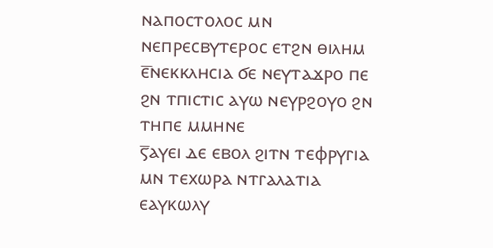ⲛⲁⲡⲟⲥⲧⲟⲗⲟⲥ ⲙⲛ ⲛⲉⲡⲣⲉⲥⲃⲩⲧⲉⲣⲟⲥ ⲉⲧϩⲛ ⲑⲓⲗⲏⲙ
ⲉ̅ⲛⲉⲕⲕⲗⲏⲥⲓⲁ ϭⲉ ⲛⲉⲩⲧⲁϫⲣⲟ ⲡⲉ ϩⲛ ⲧⲡⲓⲥⲧⲓⲥ ⲁⲩⲱ ⲛⲉⲩⲣϩⲟⲩⲟ ϩⲛ ⲧⲏⲡⲉ ⲙⲙⲏⲛⲉ
ⲋ̅ⲁⲩⲉⲓ ⲇⲉ ⲉⲃⲟⲗ ϩⲓⲧⲛ ⲧⲉⲫⲣⲩⲅⲓⲁ ⲙⲛ ⲧⲉⲭⲱⲣⲁ ⲛⲧⲅⲁⲗⲁⲧⲓⲁ ⲉⲁⲩⲕⲱⲗⲩ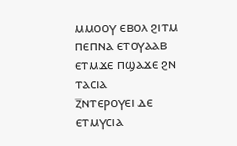ⲙⲙⲟⲟⲩ ⲉⲃⲟⲗ ϩⲓⲧⲙ ⲡⲉⲡⲛⲁ ⲉⲧⲟⲩⲁⲁⲃ ⲉⲧⲙϫⲉ ⲡϣⲁϫⲉ ϩⲛ ⲧⲁⲥⲓⲁ
ⲍ̅ⲛⲧⲉⲣⲟⲩⲉⲓ ⲇⲉ ⲉⲧⲙⲩⲥⲓⲁ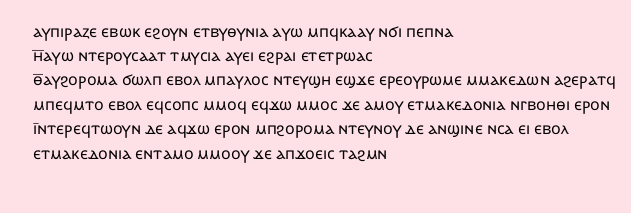ⲁⲩⲡⲓⲣⲁⲍⲉ ⲉⲃⲱⲕ ⲉϩⲟⲩⲛ ⲉⲧⲃⲩⲑⲩⲛⲓⲁ ⲁⲩⲱ ⲙⲡϥⲕⲁⲁⲩ ⲛϭⲓ ⲡⲉⲡⲛⲁ
ⲏ̅ⲁⲩⲱ ⲛⲧⲉⲣⲟⲩⲥⲁⲁⲧ ⲧⲙⲩⲥⲓⲁ ⲁⲩⲉⲓ ⲉϩⲣⲁⲓ ⲉⲧⲉⲧⲣⲱⲁⲥ
ⲑ̅ⲁⲩϩⲟⲣⲟⲙⲁ ϭⲱⲗⲡ ⲉⲃⲟⲗ ⲙⲡⲁⲩⲗⲟⲥ ⲛⲧⲉⲩϣⲏ ⲉϣϫⲉ ⲉⲣⲉⲟⲩⲣⲱⲙⲉ ⲙⲙⲁⲕⲉⲇⲱⲛ ⲁϩⲉⲣⲁⲧϥ ⲙⲡⲉϥⲙⲧⲟ ⲉⲃⲟⲗ ⲉϥⲥⲟⲡⲥ ⲙⲙⲟϥ ⲉϥϫⲱ ⲙⲙⲟⲥ ϫⲉ ⲁⲙⲟⲩ ⲉⲧⲙⲁⲕⲉⲇⲟⲛⲓⲁ ⲛⲅⲃⲟⲏⲑⲓ ⲉⲣⲟⲛ
ⲓ̅ⲛⲧⲉⲣⲉϥⲧⲱⲟⲩⲛ ⲇⲉ ⲁϥϫⲱ ⲉⲣⲟⲛ ⲙⲡϩⲟⲣⲟⲙⲁ ⲛⲧⲉⲩⲛⲟⲩ ⲇⲉ ⲁⲛϣⲓⲛⲉ ⲛⲥⲁ ⲉⲓ ⲉⲃⲟⲗ ⲉⲧⲙⲁⲕⲉⲇⲟⲛⲓⲁ ⲉⲛⲧⲁⲙⲟ ⲙⲙⲟⲟⲩ ϫⲉ ⲁⲡϫⲟⲉⲓⲥ ⲧⲁϩⲙⲛ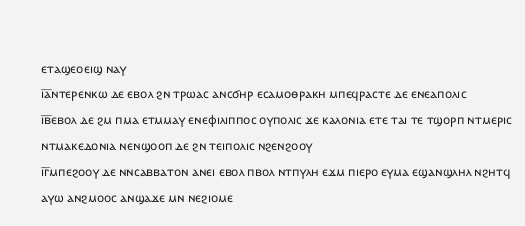ⲉⲧⲁϣⲉⲟⲉⲓϣ ⲛⲁⲩ
ⲓ̅ⲁ̅ⲛⲧⲉⲣⲉⲛⲕⲱ ⲇⲉ ⲉⲃⲟⲗ ϩⲛ ⲧⲣⲱⲁⲥ ⲁⲛⲥϭⲏⲣ ⲉⲥⲁⲙⲟⲑⲣⲁⲕⲏ ⲙⲡⲉϥⲣⲁⲥⲧⲉ ⲇⲉ ⲉⲛⲉⲁⲡⲟⲗⲓⲥ
ⲓ̅ⲃ̅ⲉⲃⲟⲗ ⲇⲉ ϩⲙ ⲡⲙⲁ ⲉⲧⲙⲙⲁⲩ ⲉⲛⲉⲫⲓⲗⲓⲡⲡⲟⲥ ⲟⲩⲡⲟⲗⲓⲥ ϫⲉ ⲕⲁⲗⲟⲛⲓⲁ ⲉⲧⲉ ⲧⲁⲓ ⲧⲉ ⲧϣⲟⲣⲡ ⲛⲧⲙⲉⲣⲓⲥ ⲛⲧⲙⲁⲕⲉⲇⲟⲛⲓⲁ ⲛⲉⲛϣⲟⲟⲡ ⲇⲉ ϩⲛ ⲧⲉⲓⲡⲟⲗⲓⲥ ⲛϩⲉⲛϩⲟⲟⲩ
ⲓ̅ⲅ̅ⲙⲡⲉϩⲟⲟⲩ ⲇⲉ ⲛⲛⲥⲁⲃⲃⲁⲧⲟⲛ ⲁⲛⲉⲓ ⲉⲃⲟⲗ ⲡⲃⲟⲗ ⲛⲧⲡⲩⲗⲏ ⲉϫⲙ ⲡⲓⲉⲣⲟ ⲉⲩⲙⲁ ⲉϣⲁⲛϣⲗⲏⲗ ⲛϩⲏⲧϥ ⲁⲩⲱ ⲁⲛϩⲙⲟⲟⲥ ⲁⲛϣⲁϫⲉ ⲙⲛ ⲛⲉϩⲓⲟⲙⲉ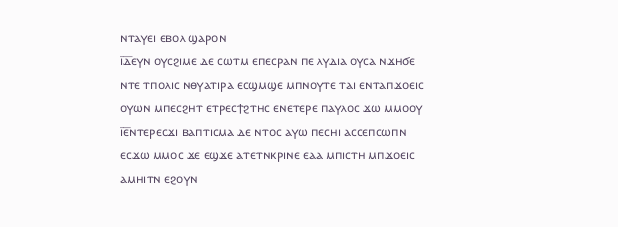ⲛⲧⲁⲩⲉⲓ ⲉⲃⲟⲗ ϣⲁⲣⲟⲛ
ⲓ̅ⲇ̅ⲉⲩⲛ ⲟⲩⲥϩⲓⲙⲉ ⲇⲉ ⲥⲱⲧⲙ ⲉⲡⲉⲥⲣⲁⲛ ⲡⲉ ⲗⲩⲇⲓⲁ ⲟⲩⲥⲁ ⲛϫⲏϭⲉ ⲛⲧⲉ ⲧⲡⲟⲗⲓⲥ ⲛⲑⲩⲁⲧⲓⲣⲁ ⲉⲥϣⲙϣⲉ ⲙⲡⲛⲟⲩⲧⲉ ⲧⲁⲓ ⲉⲛⲧⲁⲡϫⲟⲉⲓⲥ ⲟⲩⲱⲛ ⲙⲡⲉⲥϩⲏⲧ ⲉⲧⲣⲉⲥϯϩⲧⲏⲥ ⲉⲛⲉⲧⲉⲣⲉ ⲡⲁⲩⲗⲟⲥ ϫⲱ ⲙⲙⲟⲟⲩ
ⲓ̅ⲉ̅ⲛⲧⲉⲣⲉⲥϫⲓ ⲃⲁⲡⲧⲓⲥⲙⲁ ⲇⲉ ⲛⲧⲟⲥ ⲁⲩⲱ ⲡⲉⲥⲏⲓ ⲁⲥⲥⲉⲡⲥⲱⲡⲛ ⲉⲥϫⲱ ⲙⲙⲟⲥ ϫⲉ ⲉϣϫⲉ ⲁⲧⲉⲧⲛⲕⲣⲓⲛⲉ ⲉⲁⲁ ⲙⲡⲓⲥⲧⲏ ⲙⲡϫⲟⲉⲓⲥ ⲁⲙⲏⲓⲧⲛ ⲉϩⲟⲩⲛ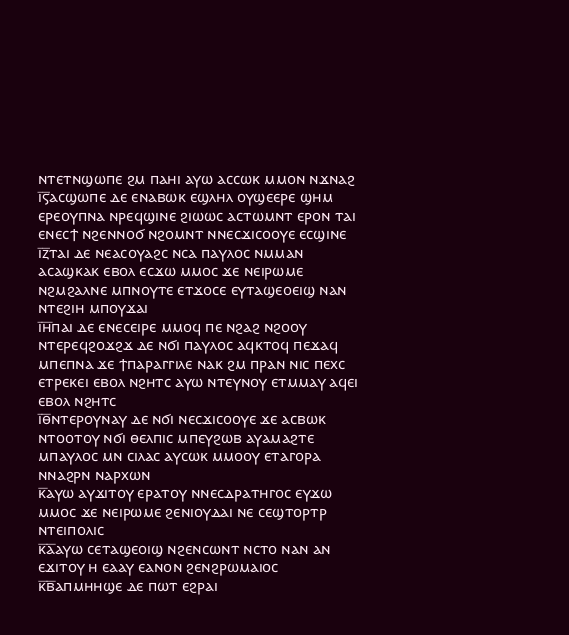ⲛⲧⲉⲧⲛϣⲱⲡⲉ ϩⲙ ⲡⲁⲏⲓ ⲁⲩⲱ ⲁⲥⲥⲱⲕ ⲙⲙⲟⲛ ⲛϫⲛⲁϩ
ⲓ̅ⲋ̅ⲁⲥϣⲱⲡⲉ ⲇⲉ ⲉⲛⲁⲃⲱⲕ ⲉϣⲗⲏⲗ ⲟⲩϣⲉⲉⲣⲉ ϣⲏⲙ ⲉⲣⲉⲟⲩⲡⲛⲁ ⲛⲣⲉϥϣⲓⲛⲉ ϩⲓⲱⲱⲥ ⲁⲥⲧⲱⲙⲛⲧ ⲉⲣⲟⲛ ⲧⲁⲓ ⲉⲛⲉⲥϯ ⲛϩⲉⲛⲛⲟϭ ⲛϩⲟⲙⲛⲧ ⲛⲛⲉⲥϫⲓⲥⲟⲟⲩⲉ ⲉⲥϣⲓⲛⲉ
ⲓ̅ⲍ̅ⲧⲁⲓ ⲇⲉ ⲛⲉⲁⲥⲟⲩⲁϩⲥ ⲛⲥⲁ ⲡⲁⲩⲗⲟⲥ ⲛⲙⲙⲁⲛ ⲁⲥⲁϣⲕⲁⲕ ⲉⲃⲟⲗ ⲉⲥϫⲱ ⲙⲙⲟⲥ ϫⲉ ⲛⲉⲓⲣⲱⲙⲉ ⲛϩⲙϩⲁⲗⲛⲉ ⲙⲡⲛⲟⲩⲧⲉ ⲉⲧϫⲟⲥⲉ ⲉⲩⲧⲁϣⲉⲟⲉⲓϣ ⲛⲁⲛ ⲛⲧⲉϩⲓⲏ ⲙⲡⲟⲩϫⲁⲓ
ⲓ̅ⲏ̅ⲡⲁⲓ ⲇⲉ ⲉⲛⲉⲥⲉⲓⲣⲉ ⲙⲙⲟϥ ⲡⲉ ⲛϩⲁϩ ⲛϩⲟⲟⲩ ⲛⲧⲉⲣⲉϥϩⲟϫϩϫ ⲇⲉ ⲛϭⲓ ⲡⲁⲩⲗⲟⲥ ⲁϥⲕⲧⲟϥ ⲡⲉϫⲁϥ ⲙⲡⲉⲡⲛⲁ ϫⲉ ϯⲡⲁⲣⲁⲅⲅⲓⲗⲉ ⲛⲁⲕ ϩⲙ ⲡⲣⲁⲛ ⲛⲓⲥ ⲡⲉⲭⲥ ⲉⲧⲣⲉⲕⲉⲓ ⲉⲃⲟⲗ ⲛϩⲏⲧⲥ ⲁⲩⲱ ⲛⲧⲉⲩⲛⲟⲩ ⲉⲧⲙⲙⲁⲩ ⲁϥⲉⲓ ⲉⲃⲟⲗ ⲛϩⲏⲧⲥ
ⲓ̅ⲑ̅ⲛⲧⲉⲣⲟⲩⲛⲁⲩ ⲇⲉ ⲛϭⲓ ⲛⲉⲥϫⲓⲥⲟⲟⲩⲉ ϫⲉ ⲁⲥⲃⲱⲕ ⲛⲧⲟⲟⲧⲟⲩ ⲛϭⲓ ⲑⲉⲗⲡⲓⲥ ⲙⲡⲉⲩϩⲱⲃ ⲁⲩⲁⲙⲁϩⲧⲉ ⲙⲡⲁⲩⲗⲟⲥ ⲙⲛ ⲥⲓⲗⲁⲥ ⲁⲩⲥⲱⲕ ⲙⲙⲟⲟⲩ ⲉⲧⲁⲅⲟⲣⲁ ⲛⲛⲁϩⲣⲛ ⲛⲁⲣⲭⲱⲛ
ⲕ̅ⲁⲩⲱ ⲁⲩϫⲓⲧⲟⲩ ⲉⲣⲁⲧⲟⲩ ⲛⲛⲉⲥⲇⲣⲁⲧⲏⲅⲟⲥ ⲉⲩϫⲱ ⲙⲙⲟⲥ ϫⲉ ⲛⲉⲓⲣⲱⲙⲉ ϩⲉⲛⲓⲟⲩⲇⲁⲓ ⲛⲉ ⲥⲉϣⲧⲟⲣⲧⲣ ⲛⲧⲉⲓⲡⲟⲗⲓⲥ
ⲕ̅ⲁ̅ⲁⲩⲱ ⲥⲉⲧⲁϣⲉⲟⲓϣ ⲛϩⲉⲛⲥⲱⲛⲧ ⲛⲥⲧⲟ ⲛⲁⲛ ⲁⲛ ⲉϫⲓⲧⲟⲩ ⲏ ⲉⲁⲁⲩ ⲉⲁⲛⲟⲛ ϩⲉⲛϩⲣⲱⲙⲁⲓⲟⲥ
ⲕ̅ⲃ̅ⲁⲡⲙⲏⲏϣⲉ ⲇⲉ ⲡⲱⲧ ⲉϩⲣⲁⲓ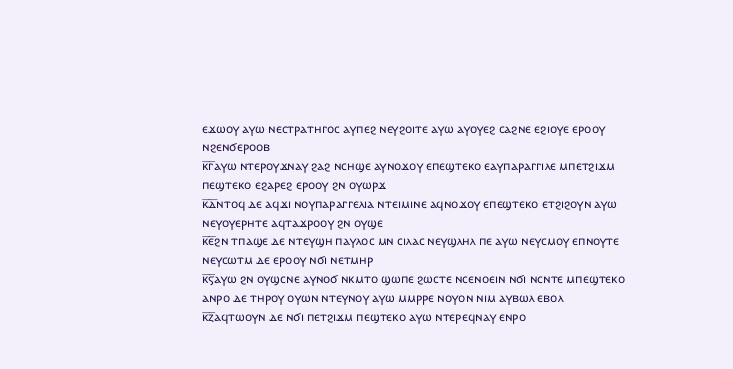ⲉϫⲱⲟⲩ ⲁⲩⲱ ⲛⲉⲥⲧⲣⲁⲧⲏⲅⲟⲥ ⲁⲩⲡⲉϩ ⲛⲉⲩϩⲟⲓⲧⲉ ⲁⲩⲱ ⲁⲩⲟⲩⲉϩ ⲥⲁϩⲛⲉ ⲉϩⲓⲟⲩⲉ ⲉⲣⲟⲟⲩ ⲛϩⲉⲛϭⲉⲣⲟⲟⲃ
ⲕ̅ⲅ̅ⲁⲩⲱ ⲛⲧⲉⲣⲟⲩϫⲛⲁⲩ ϩⲁϩ ⲛⲥⲏϣⲉ ⲁⲩⲛⲟϫⲟⲩ ⲉⲡⲉϣⲧⲉⲕⲟ ⲉⲁⲩⲡⲁⲣⲁⲅⲅⲓⲗⲉ ⲙⲡⲉⲧϩⲓϫⲙ ⲡⲉϣⲧⲉⲕⲟ ⲉϩⲁⲣⲉϩ ⲉⲣⲟⲟⲩ ϩⲛ ⲟⲩⲱⲣϫ
ⲕ̅ⲇ̅ⲛⲧⲟϥ ⲇⲉ ⲁϥϫⲓ ⲛⲟⲩⲡⲁⲣⲁⲅⲅⲉⲗⲓⲁ ⲛⲧⲉⲓⲙⲓⲛⲉ ⲁϥⲛⲟϫⲟⲩ ⲉⲡⲉϣⲧⲉⲕⲟ ⲉⲧϩⲓϩⲟⲩⲛ ⲁⲩⲱ ⲛⲉⲩⲟⲩⲉⲣⲏⲧⲉ ⲁϥⲧⲁϫⲣⲟⲟⲩ ϩⲛ ⲟⲩϣⲉ
ⲕ̅ⲉ̅ϩⲛ ⲧⲡⲁϣⲉ ⲇⲉ ⲛⲧⲉⲩϣⲏ ⲡⲁⲩⲗⲟⲥ ⲙⲛ ⲥⲓⲗⲁⲥ ⲛⲉⲩϣⲗⲏⲗ ⲡⲉ ⲁⲩⲱ ⲛⲉⲩⲥⲙⲟⲩ ⲉⲡⲛⲟⲩⲧⲉ ⲛⲉⲩⲥⲱⲧⲙ ⲇⲉ ⲉⲣⲟⲟⲩ ⲛϭⲓ ⲛⲉⲧⲙⲏⲣ
ⲕ̅ⲋ̅ⲁⲩⲱ ϩⲛ ⲟⲩϣⲥⲛⲉ ⲁⲩⲛⲟϭ ⲛⲕⲙⲧⲟ ϣⲱⲡⲉ ϩⲱⲥⲧⲉ ⲛⲥⲉⲛⲟⲉⲓⲛ ⲛϭⲓ ⲛⲥⲛⲧⲉ ⲙⲡⲉϣⲧⲉⲕⲟ ⲁⲛⲣⲟ ⲇⲉ ⲧⲏⲣⲟⲩ ⲟⲩⲱⲛ ⲛⲧⲉⲩⲛⲟⲩ ⲁⲩⲱ ⲙⲙⲣⲣⲉ ⲛⲟⲩⲟⲛ ⲛⲓⲙ ⲁⲩⲃⲱⲗ ⲉⲃⲟⲗ
ⲕ̅ⲍ̅ⲁϥⲧⲱⲟⲩⲛ ⲇⲉ ⲛϭⲓ ⲡⲉⲧϩⲓϫⲙ ⲡⲉϣⲧⲉⲕⲟ ⲁⲩⲱ ⲛⲧⲉⲣⲉϥⲛⲁⲩ ⲉⲛⲣⲟ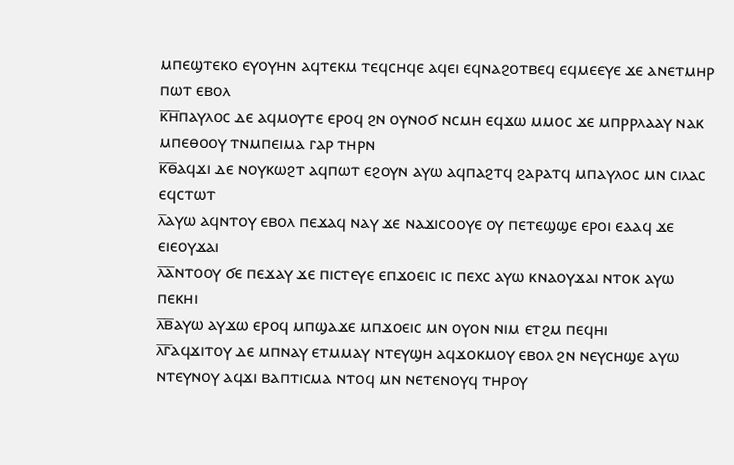ⲙⲡⲉϣⲧⲉⲕⲟ ⲉⲩⲟⲩⲏⲛ ⲁϥⲧⲉⲕⲙ ⲧⲉϥⲥⲏϥⲉ ⲁϥⲉⲓ ⲉϥⲛⲁϩⲟⲧⲃⲉϥ ⲉϥⲙⲉⲉⲩⲉ ϫⲉ ⲁⲛⲉⲧⲙⲏⲣ ⲡⲱⲧ ⲉⲃⲟⲗ
ⲕ̅ⲏ̅ⲡⲁⲩⲗⲟⲥ ⲇⲉ ⲁϥⲙⲟⲩⲧⲉ ⲉⲣⲟϥ ϩⲛ ⲟⲩⲛⲟϭ ⲛⲥⲙⲏ ⲉϥϫⲱ ⲙⲙⲟⲥ ϫⲉ ⲙⲡⲣⲣⲗⲁⲁⲩ ⲛⲁⲕ ⲙⲡⲉⲑⲟⲟⲩ ⲧⲛⲙⲡⲉⲓⲙⲁ ⲅⲁⲣ ⲧⲏⲣⲛ
ⲕ̅ⲑ̅ⲁϥϫⲓ ⲇⲉ ⲛⲟⲩⲕⲱϩⲧ ⲁϥⲡⲱⲧ ⲉϩⲟⲩⲛ ⲁⲩⲱ ⲁϥⲡⲁϩⲧϥ ϩⲁⲣⲁⲧϥ ⲙⲡⲁⲩⲗⲟⲥ ⲙⲛ ⲥⲓⲗⲁⲥ ⲉϥⲥⲧⲱⲧ
ⲗ̅ⲁⲩⲱ ⲁϥⲛⲧⲟⲩ ⲉⲃⲟⲗ ⲡⲉϫⲁϥ ⲛⲁⲩ ϫⲉ ⲛⲁϫⲓⲥⲟⲟⲩⲉ ⲟⲩ ⲡⲉⲧⲉϣϣⲉ ⲉⲣⲟⲓ ⲉⲁⲁϥ ϫⲉ ⲉⲓⲉⲟⲩϫⲁⲓ
ⲗ̅ⲁ̅ⲛⲧⲟⲟⲩ ϭⲉ ⲡⲉϫⲁⲩ ϫⲉ ⲡⲓⲥⲧⲉⲩⲉ ⲉⲡϫⲟⲉⲓⲥ ⲓⲥ ⲡⲉⲭⲥ ⲁⲩⲱ ⲕⲛⲁⲟⲩϫⲁⲓ ⲛⲧⲟⲕ ⲁⲩⲱ ⲡⲉⲕⲏⲓ
ⲗ̅ⲃ̅ⲁⲩⲱ ⲁⲩϫⲱ ⲉⲣⲟϥ ⲙⲡϣⲁϫⲉ ⲙⲡϫⲟⲉⲓⲥ ⲙⲛ ⲟⲩⲟⲛ ⲛⲓⲙ ⲉⲧϩⲙ ⲡⲉϥⲏⲓ
ⲗ̅ⲅ̅ⲁϥϫⲓⲧⲟⲩ ⲇⲉ ⲙⲡⲛⲁⲩ ⲉⲧⲙⲙⲁⲩ ⲛⲧⲉⲩϣⲏ ⲁϥϫⲟⲕⲙⲟⲩ ⲉⲃⲟⲗ ϩⲛ ⲛⲉⲩⲥⲏϣⲉ ⲁⲩⲱ ⲛⲧⲉⲩⲛⲟⲩ ⲁϥϫⲓ ⲃⲁⲡⲧⲓⲥⲙⲁ ⲛⲧⲟϥ ⲙⲛ ⲛⲉⲧⲉⲛⲟⲩϥ ⲧⲏⲣⲟⲩ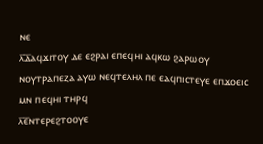ⲛⲉ
ⲗ̅ⲇ̅ⲁϥϫⲓⲧⲟⲩ ⲇⲉ ⲉϩⲣⲁⲓ ⲉⲡⲉϥⲏⲓ ⲁϥⲕⲱ ϩⲁⲣⲱⲟⲩ ⲛⲟⲩⲧⲣⲁⲡⲉⲍⲁ ⲁⲩⲱ ⲛⲉϥⲧⲉⲗⲏⲗ ⲡⲉ ⲉⲁϥⲡⲓⲥⲧⲉⲩⲉ ⲉⲡϫⲟⲉⲓⲥ ⲙⲛ ⲡⲉϥⲏⲓ ⲧⲏⲣϥ
ⲗ̅ⲉ̅ⲛⲧⲉⲣⲉϩⲧⲟⲟⲩⲉ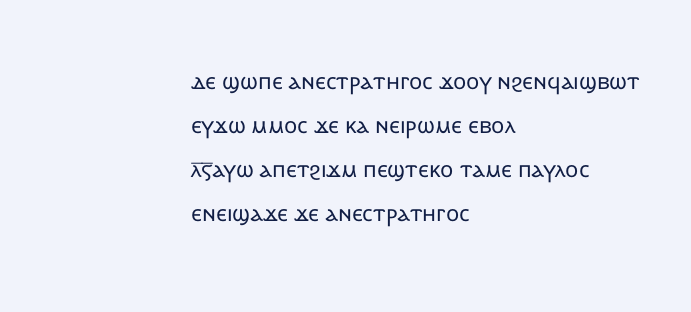ⲇⲉ ϣⲱⲡⲉ ⲁⲛⲉⲥⲧⲣⲁⲧⲏⲅⲟⲥ ϫⲟⲟⲩ ⲛϩⲉⲛϥⲁⲓϣⲃⲱⲧ ⲉⲩϫⲱ ⲙⲙⲟⲥ ϫⲉ ⲕⲁ ⲛⲉⲓⲣⲱⲙⲉ ⲉⲃⲟⲗ
ⲗ̅ⲋ̅ⲁⲩⲱ ⲁⲡⲉⲧϩⲓϫⲙ ⲡⲉϣⲧⲉⲕⲟ ⲧⲁⲙⲉ ⲡⲁⲩⲗⲟⲥ ⲉⲛⲉⲓϣⲁϫⲉ ϫⲉ ⲁⲛⲉⲥⲧⲣⲁⲧⲏⲅⲟⲥ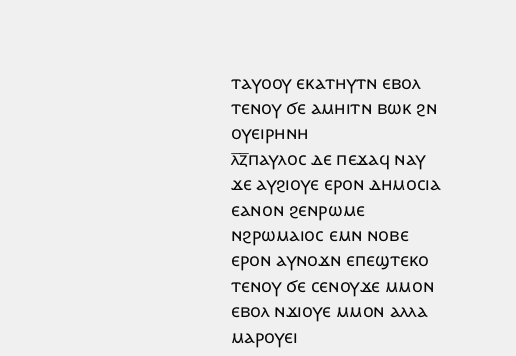ⲧⲁⲩⲟⲟⲩ ⲉⲕⲁⲧⲏⲩⲧⲛ ⲉⲃⲟⲗ ⲧⲉⲛⲟⲩ ϭⲉ ⲁⲙⲏⲓⲧⲛ ⲃⲱⲕ ϩⲛ ⲟⲩⲉⲓⲣⲏⲛⲏ
ⲗ̅ⲍ̅ⲡⲁⲩⲗⲟⲥ ⲇⲉ ⲡⲉϫⲁϥ ⲛⲁⲩ ϫⲉ ⲁⲩϩⲓⲟⲩⲉ ⲉⲣⲟⲛ ⲇⲏⲙⲟⲥⲓⲁ ⲉⲁⲛⲟⲛ ϩⲉⲛⲣⲱⲙⲉ ⲛϩⲣⲱⲙⲁⲓⲟⲥ ⲉⲙⲛ ⲛⲟⲃⲉ ⲉⲣⲟⲛ ⲁⲩⲛⲟϫⲛ ⲉⲡⲉϣⲧⲉⲕⲟ ⲧⲉⲛⲟⲩ ϭⲉ ⲥⲉⲛⲟⲩϫⲉ ⲙⲙⲟⲛ ⲉⲃⲟⲗ ⲛϫⲓⲟⲩⲉ ⲙⲙⲟⲛ ⲁⲗⲗⲁ ⲙⲁⲣⲟⲩⲉⲓ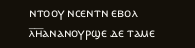ⲛⲧⲟⲟⲩ ⲛⲥⲉⲛⲧⲛ ⲉⲃⲟⲗ
ⲗ̅ⲏ̅ⲁⲛⲁⲛⲟⲩⲣϣⲉ ⲇⲉ ⲧⲁⲙⲉ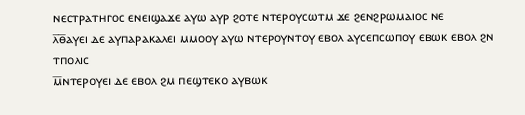ⲛⲉⲥⲧⲣⲁⲧⲏⲅⲟⲥ ⲉⲛⲉⲓϣⲁϫⲉ ⲁⲩⲱ ⲁⲩⲣ ϩⲟⲧⲉ ⲛⲧⲉⲣⲟⲩⲥⲱⲧⲙ ϫⲉ ϩⲉⲛϩⲣⲱⲙⲁⲓⲟⲥ ⲛⲉ
ⲗ̅ⲑ̅ⲁⲩⲉⲓ ⲇⲉ ⲁⲩⲡⲁⲣⲁⲕⲁⲗⲉⲓ ⲙⲙⲟⲟⲩ ⲁⲩⲱ ⲛⲧⲉⲣⲟⲩⲛⲧⲟⲩ ⲉⲃⲟⲗ ⲁⲩⲥⲉⲡⲥⲱⲡⲟⲩ ⲉⲃⲱⲕ ⲉⲃⲟⲗ ϩⲛ ⲧⲡⲟⲗⲓⲥ
ⲙ̅ⲛⲧⲉⲣⲟⲩⲉⲓ ⲇⲉ ⲉⲃⲟⲗ ϩⲙ ⲡⲉϣⲧⲉⲕⲟ ⲁⲩⲃⲱⲕ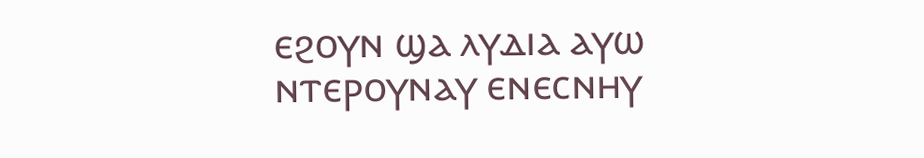ⲉϩⲟⲩⲛ ϣⲁ ⲗⲩⲇⲓⲁ ⲁⲩⲱ ⲛⲧⲉⲣⲟⲩⲛⲁⲩ ⲉⲛⲉⲥⲛⲏⲩ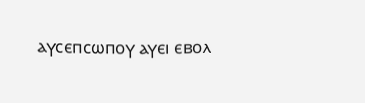ⲁⲩⲥⲉⲡⲥⲱⲡⲟⲩ ⲁⲩⲉⲓ ⲉⲃⲟⲗ